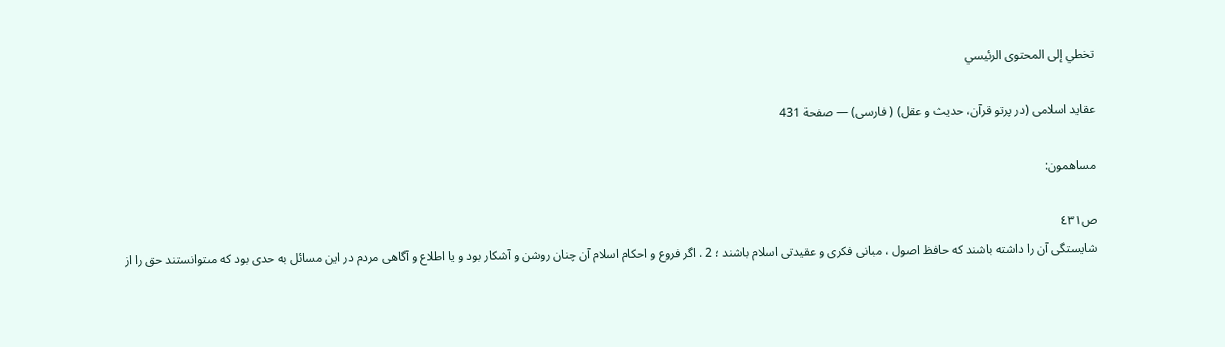تخطي إلى المحتوى الرئيسي

عقايد اسلامى (در پرتو قرآن، حديث و عقل) ( فارسى) — صفحة 431

مساهمون:

ص٤٣١
شايستگى آن را داشته باشند كه حافظ اصول ، مبانى فكرى و عقيدتى اسلام باشند ؛ 2 . اگر فروع و احكام اسلام آن چنان روشن و آشكار بود و يا اطلاع و آگاهى مردم در اين مسائل به حدى بود كه مىتوانستند حق را از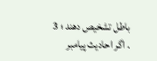باطل تشخيص دهند ؛ 3 . اگر احاديث پيامبر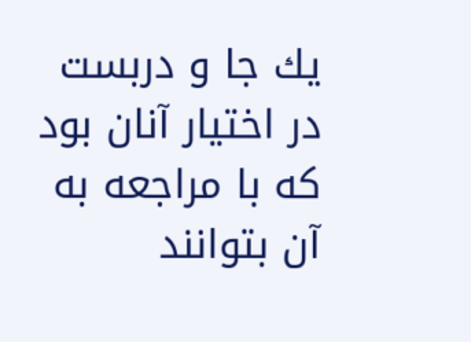يك جا و دربست در اختيار آنان بود كه با مراجعه به آن بتوانند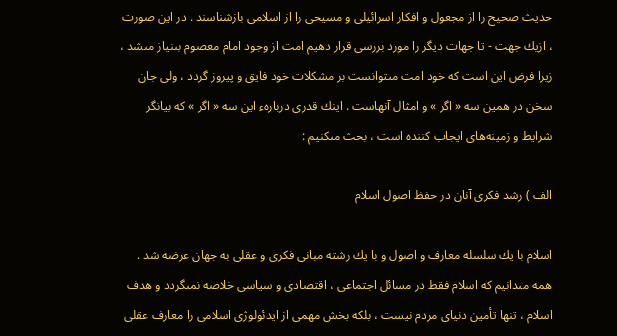حديث صحيح را از مجعول و افكار اسرائيلى و مسيحى را از اسلامى بازشناسند . در اين صورت ، ازيك جهت - تا جهات ديگر را مورد بررسى قرار دهيم امت از وجود امام معصوم بىنياز مىشد ، زيرا فرض اين است كه خود امت مىتوانست بر مشكلات خود فايق و پيروز گردد ، ولى جان سخن در همين سه « اگر » و امثال آنهاست . اينك قدرى دربارهء اين سه « اگر » كه بيانگر شرايط و زمينه‌هاى ايجاب كننده است ، بحث مىكنيم :

الف ) رشد فكرى آنان در حفظ اصول اسلام

اسلام با يك سلسله معارف و اصول و با يك رشته مبانى فكرى و عقلى به جهان عرضه شد . همه مىدانيم كه اسلام فقط در مسائل اجتماعى ، اقتصادى و سياسى خلاصه نمىگردد و هدف اسلام ، تنها تأمين دنياى مردم نيست ، بلكه بخش مهمى از ايدئولوژى اسلامى را معارف عقلى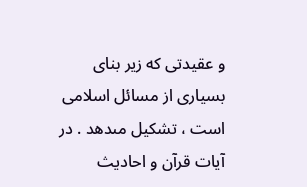و عقيدتى كه زير بناى بسيارى از مسائل اسلامى است ، تشكيل مىدهد . در آيات قرآن و احاديث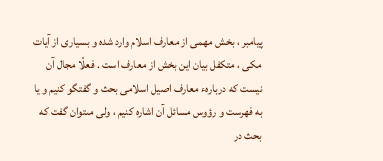پيامبر ، بخش مهمى از معارف اسلام وارد شده و بسيارى از آيات مكى ، متكفل بيان اين بخش از معارف است . فعلًا مجال آن نيست كه دربارهء معارف اصيل اسلامى بحث و گفتگو كنيم و يا به فهرست و رؤوس مسائل آن اشاره كنيم ، ولى مىتوان گفت كه بحث در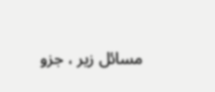مسائل زير ، جزو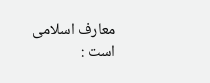معارف اسلامى است :